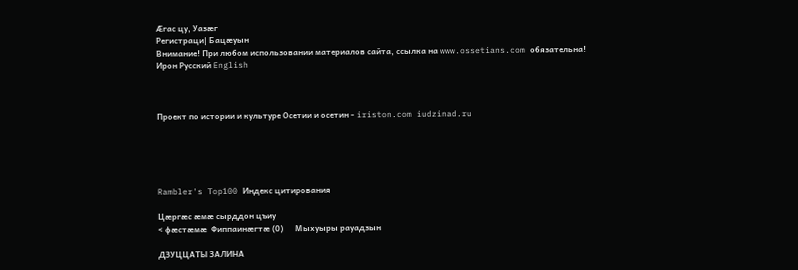Æгас цу, Уазæг
Регистраци| Бацæуын
Внимание! При любом использовании материалов сайта, ссылка на www.ossetians.com обязательна!
Ирон Русский English



Проект по истории и культуре Осетии и осетин - iriston.com iudzinad.ru





Rambler's Top100 Индекс цитирования

Цæргæс æмæ сырддон цъиу
< фæстæмæ  Фиппаинæгтæ (0)      Мыхуыры рауадзын

ДЗУЦЦАТЫ ЗАЛИНА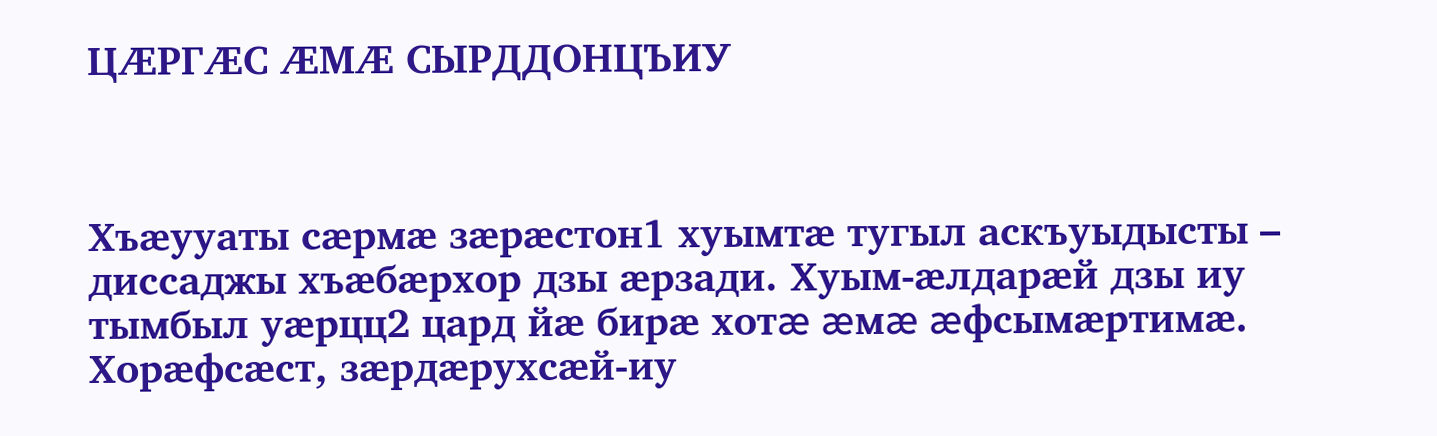ЦÆРГÆС ÆМÆ СЫРДДОНЦЪИУ



Хъæууаты сæрмæ зæрæстон1 хуымтæ тугыл аскъуыдысты – диссаджы хъæбæрхор дзы æрзади. Хуым-æлдарæй дзы иу тымбыл уæрцц2 цард йæ бирæ хотæ æмæ æфсымæртимæ. Хорæфсæст, зæрдæрухсæй-иу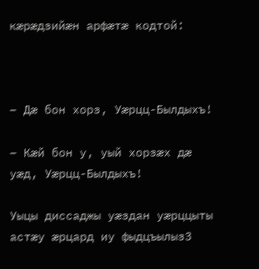кæрæдзийæн арфæтæ кодтой:



– Дæ бон хорз, Уæрцц-Былдыхъ!

– Кæй бон у, уый хорзæх дæ уæд, Уæрцц-Былдыхъ!

Уыцы диссаджы уæздан уæрццыты астæу æрцард иу фыдцъылыз3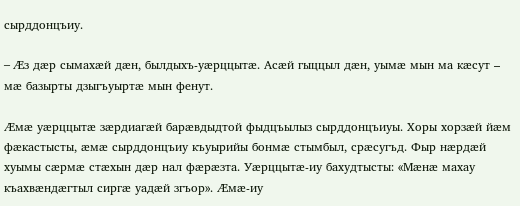сырддонцъиу.

– Æз дæр сымахæй дæн, былдыхъ-уæрццытæ. Асæй гыццыл дæн, уымæ мын ма кæсут – мæ базырты дзыгъуыртæ мын фенут.

Æмæ уæрццытæ зæрдиагæй барæвдыдтой фыдцъылыз сырддонцъиуы. Хоры хорзæй йæм фæкастысты, æмæ сырддонцъиу къуырийы бонмæ стымбыл, срæсугъд. Фыр нæрдæй хуымы сæрмæ стæхын дæр нал фæрæзта. Уæрццытæ-иу бахудтысты: «Мæнæ махау къахвæндæгтыл сиргæ уадæй згъор». Æмæ-иу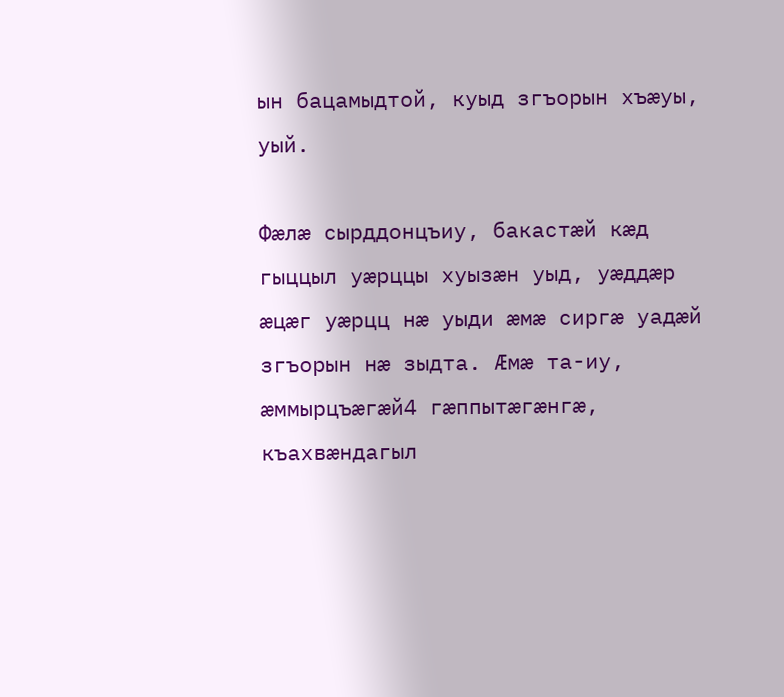ын бацамыдтой, куыд згъорын хъæуы, уый.

Фæлæ сырддонцъиу, бакастæй кæд гыццыл уæрццы хуызæн уыд, уæддæр æцæг уæрцц нæ уыди æмæ сиргæ уадæй згъорын нæ зыдта. Æмæ та-иу, æммырцъæгæй4 гæппытæгæнгæ, къахвæндагыл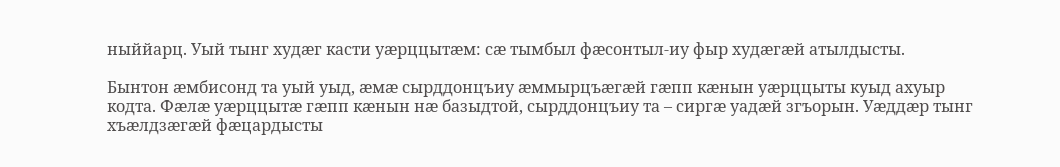ныййарц. Уый тынг худæг касти уæрццытæм: сæ тымбыл фæсонтыл-иу фыр худæгæй атылдысты.

Бынтон æмбисонд та уый уыд, æмæ сырддонцъиу æммырцъæгæй гæпп кæнын уæрццыты куыд ахуыр кодта. Фæлæ уæрццытæ гæпп кæнын нæ базыдтой, сырддонцъиу та – сиргæ уадæй згъорын. Уæддæр тынг хъæлдзæгæй фæцардысты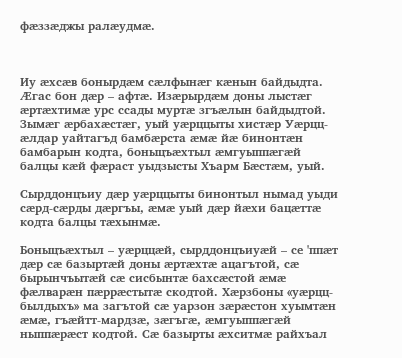фæззæджы ралæудмæ.



Иу æхсæв бонырдæм сæлфынæг кæнын байдыдта. Æгас бон дæр – афтæ. Изæрырдæм доны лыстæг æртæхтимæ урс ссады муртæ згъæлын байдыдтой. Зымæг æрбахæстæг, уый уæрццыты хистæр Уæрцц-æлдар уайтагъд бамбæрста æмæ йæ бинонтæн бамбарын кодта, боныцъæхтыл æмгуыппæгæй балцы кæй фæраст уыдзысты Хъарм Бæстæм, уый.

Сырддонцъиу дæр уæрццыты бинонтыл нымад уыди сæрд-сæрды дæргъы, æмæ уый дæр йæхи бацæттæ кодта балцы тæхынмæ.

Боныцъæхтыл – уæрццæй, сырддонцъиуæй – се 'ппæт дæр сæ базыртæй доны æртæхтæ ацагътой, сæ бырынчъытæй сæ сисбынтæ бахсæстой æмæ фæлварæн пæррæстытæ скодтой. Хæрзбоны «уæрцц-былдыхъ» ма загътой сæ уарзон зæрæстон хуымтæн æмæ, гъæйтт-мардзæ, зæгъгæ, æмгуыппæгæй ныппæрæст кодтой. Сæ базырты æхситмæ райхъал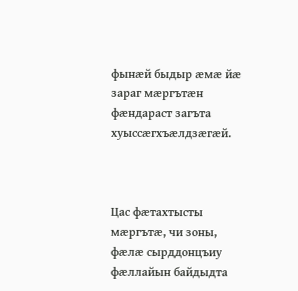фынæй быдыр æмæ йæ зараг мæргътæн фæндараст загъта хуыссæгхъæлдзæгæй.



Цас фæтахтысты мæргътæ, чи зоны, фæлæ сырддонцъиу фæллайын байдыдта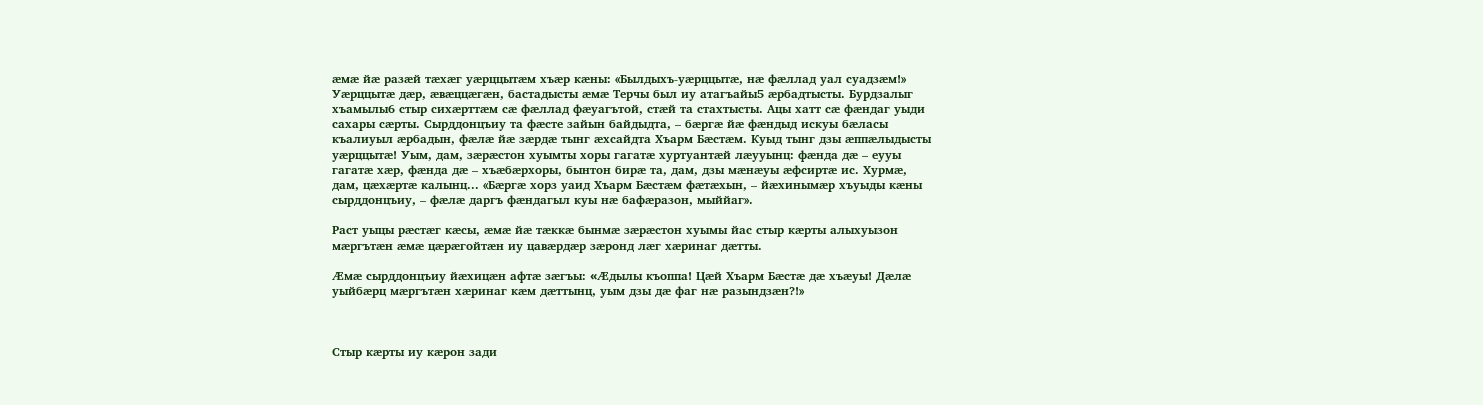æмæ йæ разæй тæхæг уæрццытæм хъæр кæны: «Былдыхъ-уæрццытæ, нæ фæллад уал суадзæм!» Уæрццытæ дæр, æвæццæгæн, бастадысты æмæ Терчы был иу атагъайы5 æрбадтысты. Бурдзалыг хъамылы6 стыр сихæрттæм сæ фæллад фæуагътой, стæй та стахтысты. Ацы хатт сæ фæндаг уыди сахары сæрты. Сырддонцъиу та фæсте зайын байдыдта, – бæргæ йæ фæндыд искуы бæласы къалиуыл æрбадын, фæлæ йæ зæрдæ тынг æхсайдта Хъарм Бæстæм. Куыд тынг дзы æппæлыдысты уæрццытæ! Уым, дам, зæрæстон хуымты хоры гагатæ хуртуантæй лæууынц: фæнда дæ – еууы гагатæ хæр, фæнда дæ – хъæбæрхоры, бынтон бирæ та, дам, дзы мæнæуы æфсиртæ ис. Хурмæ, дам, цæхæртæ калынц... «Бæргæ хорз уаид Хъарм Бæстæм фæтæхын, – йæхинымæр хъуыды кæны сырддонцъиу, – фæлæ даргъ фæндагыл куы нæ бафæразон, мыййаг».

Раст уыцы рæстæг кæсы, æмæ йæ тæккæ бынмæ зæрæстон хуымы йас стыр кæрты алыхуызон мæргътæн æмæ цæрæгойтæн иу цавæрдæр зæронд лæг хæринаг дæтты.

Æмæ сырддонцъиу йæхицæн афтæ зæгъы: «Æдылы къоппа! Цæй Хъарм Бæстæ дæ хъæуы! Дæлæ уыйбæрц мæргътæн хæринаг кæм дæттынц, уым дзы дæ фаг нæ разындзæн?!»



Стыр кæрты иу кæрон зади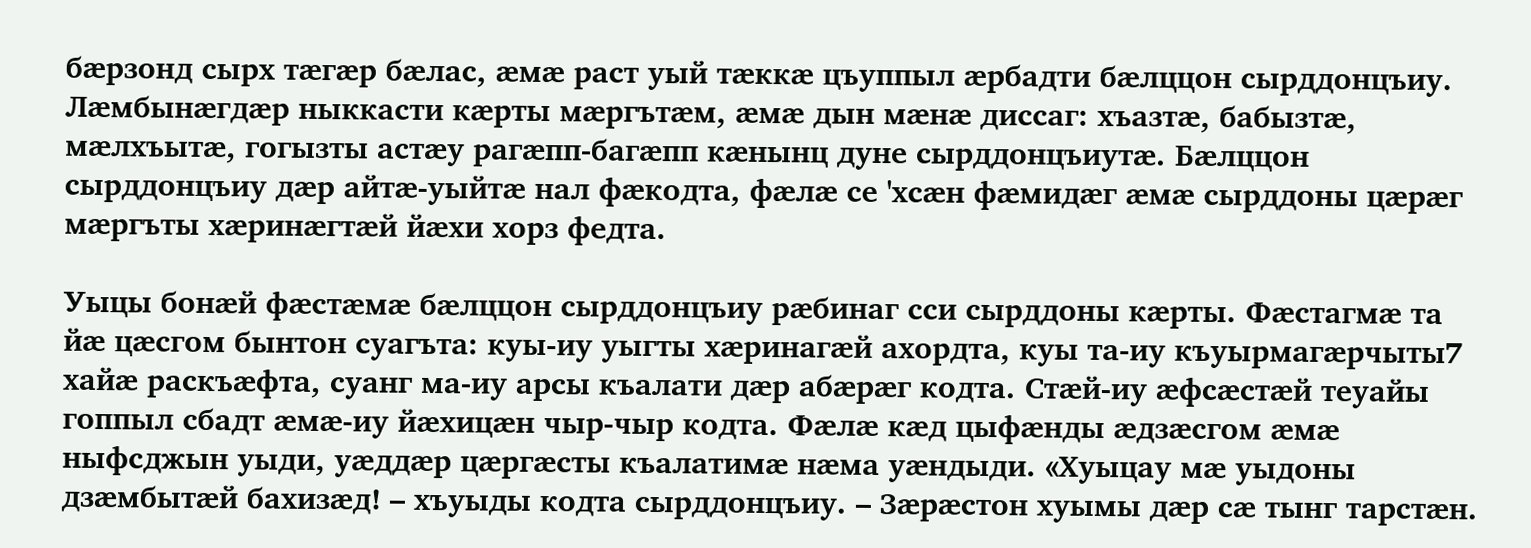бæрзонд сырх тæгæр бæлас, æмæ раст уый тæккæ цъуппыл æрбадти бæлццон сырддонцъиу. Лæмбынæгдæр ныккасти кæрты мæргътæм, æмæ дын мæнæ диссаг: хъазтæ, бабызтæ, мæлхъытæ, гогызты астæу рагæпп-багæпп кæнынц дуне сырддонцъиутæ. Бæлццон сырддонцъиу дæр айтæ-уыйтæ нал фæкодта, фæлæ се 'хсæн фæмидæг æмæ сырддоны цæрæг мæргъты хæринæгтæй йæхи хорз федта.

Уыцы бонæй фæстæмæ бæлццон сырддонцъиу рæбинаг сси сырддоны кæрты. Фæстагмæ та йæ цæсгом бынтон суагъта: куы-иу уыгты хæринагæй ахордта, куы та-иу къуырмагæрчыты7 хайæ раскъæфта, суанг ма-иу арсы къалати дæр абæрæг кодта. Стæй-иу æфсæстæй теуайы гоппыл сбадт æмæ-иу йæхицæн чыр-чыр кодта. Фæлæ кæд цыфæнды æдзæсгом æмæ ныфсджын уыди, уæддæр цæргæсты къалатимæ нæма уæндыди. «Хуыцау мæ уыдоны дзæмбытæй бахизæд! – хъуыды кодта сырддонцъиу. – Зæрæстон хуымы дæр сæ тынг тарстæн.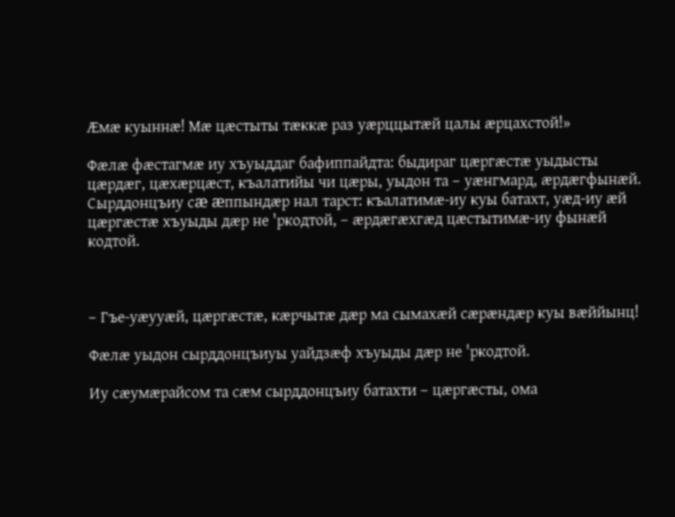Æмæ куыннæ! Мæ цæстыты тæккæ раз уæрццытæй цалы æрцахстой!»

Фæлæ фæстагмæ иу хъуыддаг бафиппайдта: быдираг цæргæстæ уыдысты цæрдæг, цæхæрцæст, къалатийы чи цæры, уыдон та – уæнгмард, æрдæгфынæй. Сырддонцъиу сæ æппындæр нал тарст: къалатимæ-иу куы батахт, уæд-иу æй цæргæстæ хъуыды дæр не 'ркодтой, – æрдæгæхгæд цæстытимæ-иу фынæй кодтой.



– Гъе-уæууæй, цæргæстæ, кæрчытæ дæр ма сымахæй сæрæндæр куы вæййынц!

Фæлæ уыдон сырддонцъиуы уайдзæф хъуыды дæр не 'ркодтой.

Иу сæумæрайсом та сæм сырддонцъиу батахти – цæргæсты, ома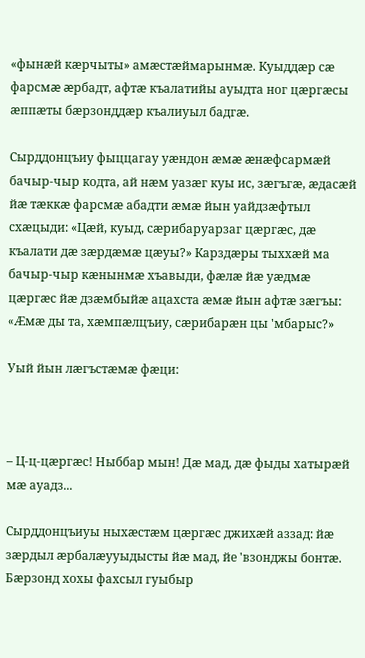«фынæй кæрчыты» амæстæймарынмæ. Куыддæр сæ фарсмæ æрбадт, афтæ къалатийы ауыдта ног цæргæсы æппæты бæрзонддæр къалиуыл бадгæ.

Сырддонцъиу фыццагау уæндон æмæ æнæфсармæй бачыр-чыр кодта, ай нæм уазæг куы ис, зæгъгæ, æдасæй йæ тæккæ фарсмæ абадти æмæ йын уайдзæфтыл схæцыди: «Цæй, куыд, сæрибаруарзаг цæргæс, дæ къалати дæ зæрдæмæ цæуы?» Карздæры тыххæй ма бачыр-чыр кæнынмæ хъавыди, фæлæ йæ уæдмæ цæргæс йæ дзæмбыйæ ацахста æмæ йын афтæ зæгъы: «Æмæ ды та, хæмпæлцъиу, сæрибарæн цы 'мбарыс?»

Уый йын лæгъстæмæ фæци:



– Ц-ц-цæргæс! Ныббар мын! Дæ мад, дæ фыды хатырæй мæ ауадз...

Сырддонцъиуы ныхæстæм цæргæс джихæй аззад: йæ зæрдыл æрбалæууыдысты йæ мад, йе 'взонджы бонтæ. Бæрзонд хохы фахсыл гуыбыр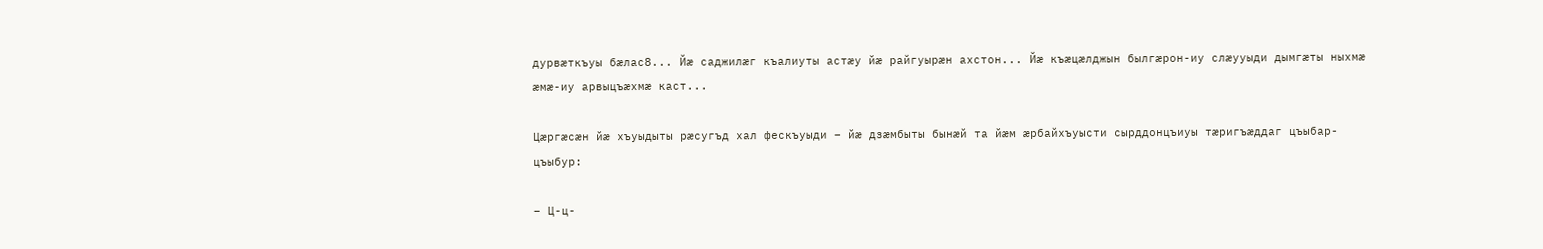дурвæткъуы бæлас8... Йæ саджилæг къалиуты астæу йæ райгуырæн ахстон... Йæ къæцæлджын былгæрон-иу слæууыди дымгæты ныхмæ æмæ-иу арвыцъæхмæ каст...

Цæргæсæн йæ хъуыдыты рæсугъд хал фескъуыди – йæ дзæмбыты бынæй та йæм æрбайхъуысти сырддонцъиуы тæригъæддаг цъыбар-цъыбур:

– Ц-ц-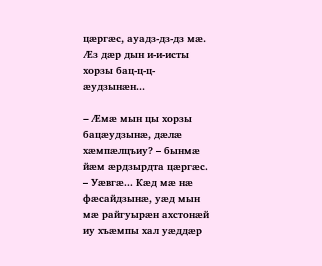цæргæс, ауадз-дз-дз мæ. Æз дæр дын и-и-исты хорзы бац-ц-ц-æудзынæн...

– Æмæ мын цы хорзы бацæудзынæ, дæлæ хæмпæлцъиу? – бынмæ йæм æрдзырдта цæргæс. – Уæвгæ... Кæд мæ нæ фæсайдзынæ, уæд мын мæ райгуырæн ахстонæй иу хъæмпы хал уæддæр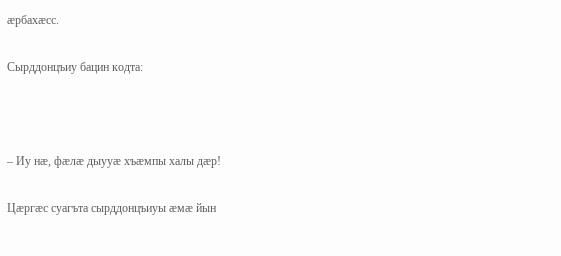æрбахæсс.

Сырддонцъиу бацин кодта:



– Иу нæ, фæлæ дыууæ хъæмпы халы дæр!

Цæргæс суагъта сырддонцъиуы æмæ йын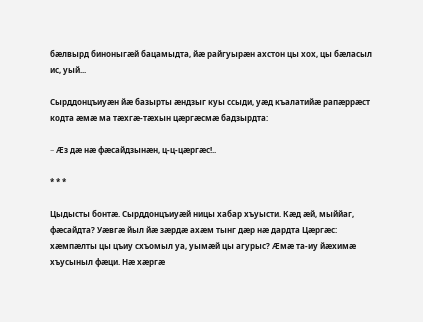бæлвырд биноныгæй бацамыдта, йæ райгуырæн ахстон цы хох, цы бæласыл ис, уый...

Сырддонцъиуæн йæ базырты æндзыг куы ссыди, уæд къалатийæ рапæррæст кодта æмæ ма тæхгæ-тæхын цæргæсмæ бадзырдта:

– Æз дæ нæ фæсайдзынæн, ц-ц-цæргæс!..

* * *

Цыдысты бонтæ. Сырддонцъиуæй ницы хабар хъуысти. Кæд æй, мыййаг, фæсайдта? Уæвгæ йыл йæ зæрдæ ахæм тынг дæр нæ дардта Цæргæс: хæмпæлты цы цъиу схъомыл уа, уымæй цы агурыс? Æмæ та-иу йæхимæ хъусыныл фæци. Нæ хæргæ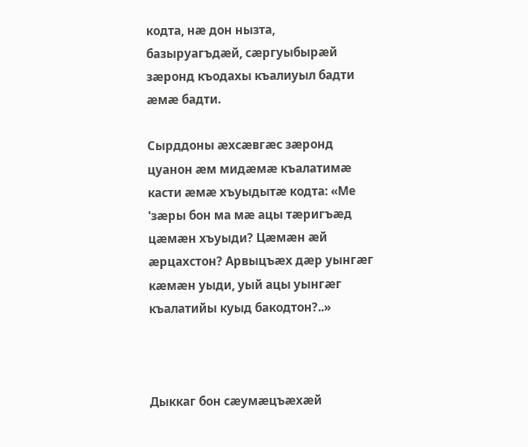кодта, нæ дон нызта, базыруагъдæй, сæргуыбырæй зæронд къодахы къалиуыл бадти æмæ бадти.

Сырддоны æхсæвгæс зæронд цуанон æм мидæмæ къалатимæ касти æмæ хъуыдытæ кодта: «Ме 'зæры бон ма мæ ацы тæригъæд цæмæн хъуыди? Цæмæн æй æрцахстон? Арвыцъæх дæр уынгæг кæмæн уыди, уый ацы уынгæг къалатийы куыд бакодтон?..»



Дыккаг бон сæумæцъæхæй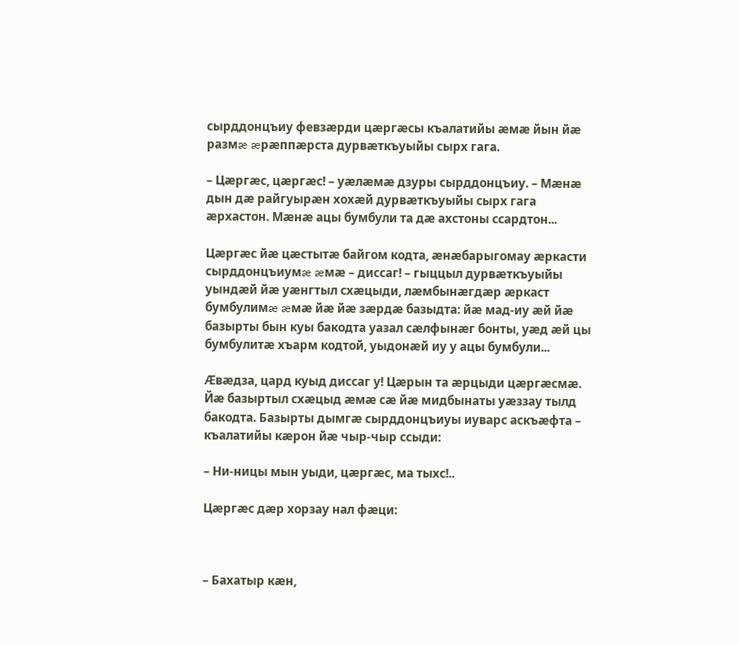сырддонцъиу февзæрди цæргæсы къалатийы æмæ йын йæ размæ æрæппæрста дурвæткъуыйы сырх гага.

– Цæргæс, цæргæс! – уæлæмæ дзуры сырддонцъиу. – Мæнæ дын дæ райгуырæн хохæй дурвæткъуыйы сырх гага æрхастон. Мæнæ ацы бумбули та дæ ахстоны ссардтон...

Цæргæс йæ цæстытæ байгом кодта, æнæбарыгомау æркасти сырддонцъиумæ æмæ – диссаг! – гыццыл дурвæткъуыйы уындæй йæ уæнгтыл схæцыди, лæмбынæгдæр æркаст бумбулимæ æмæ йæ йæ зæрдæ базыдта: йæ мад-иу æй йæ базырты бын куы бакодта уазал сæлфынæг бонты, уæд æй цы бумбулитæ хъарм кодтой, уыдонæй иу у ацы бумбули...

Æвæдза, цард куыд диссаг у! Цæрын та æрцыди цæргæсмæ. Йæ базыртыл схæцыд æмæ сæ йæ мидбынаты уæззау тылд бакодта. Базырты дымгæ сырддонцъиуы иуварс аскъæфта – къалатийы кæрон йæ чыр-чыр ссыди:

– Ни-ницы мын уыди, цæргæс, ма тыхс!..

Цæргæс дæр хорзау нал фæци:



– Бахатыр кæн,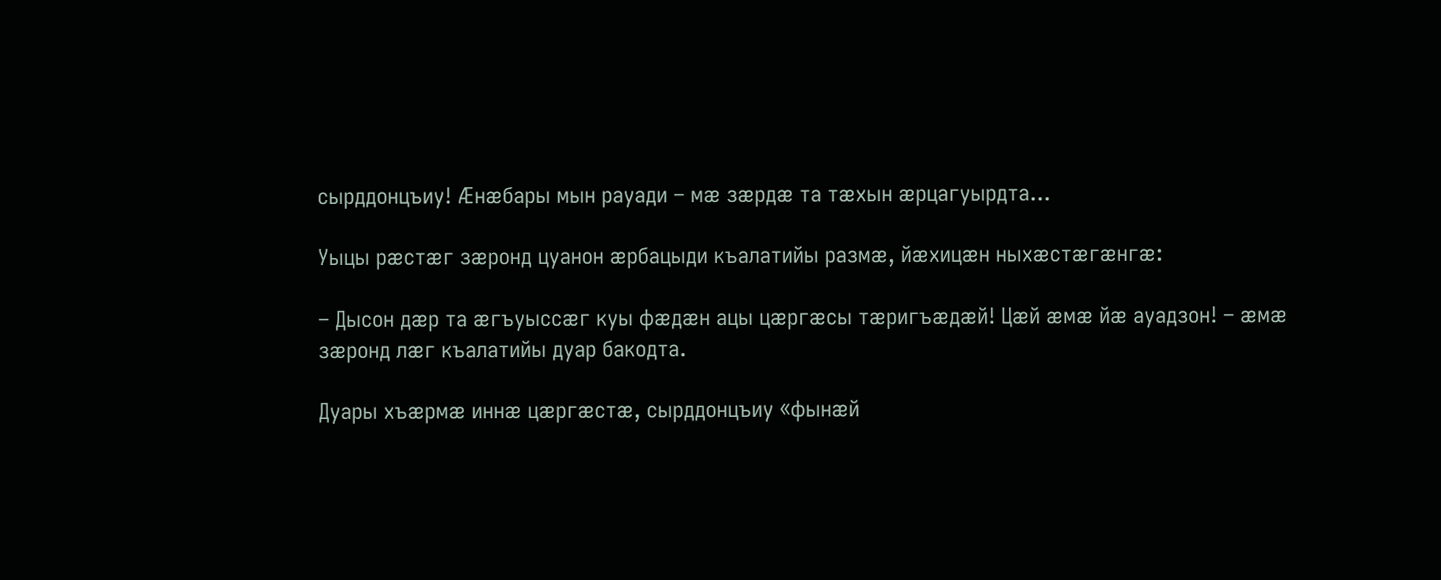сырддонцъиу! Æнæбары мын рауади – мæ зæрдæ та тæхын æрцагуырдта...

Уыцы рæстæг зæронд цуанон æрбацыди къалатийы размæ, йæхицæн ныхæстæгæнгæ:

– Дысон дæр та æгъуыссæг куы фæдæн ацы цæргæсы тæригъæдæй! Цæй æмæ йæ ауадзон! – æмæ зæронд лæг къалатийы дуар бакодта.

Дуары хъæрмæ иннæ цæргæстæ, сырддонцъиу «фынæй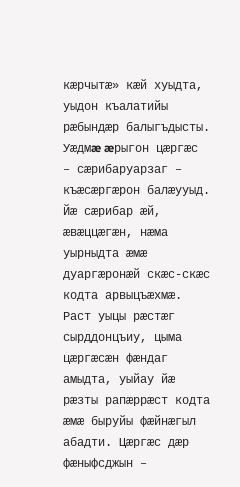кæрчытæ» кæй хуыдта, уыдон къалатийы рæбындæр балыгъдысты. Уæдмæ æрыгон цæргæс – сæрибаруарзаг – къæсæргæрон балæууыд. Йæ сæрибар æй, æвæццæгæн, нæма уырныдта æмæ дуаргæронæй скæс-скæс кодта арвыцъæхмæ. Раст уыцы рæстæг сырддонцъиу, цыма цæргæсæн фæндаг амыдта, уыйау йæ рæзты рапæррæст кодта æмæ быруйы фæйнæгыл абадти. Цæргæс дæр фæныфсджын –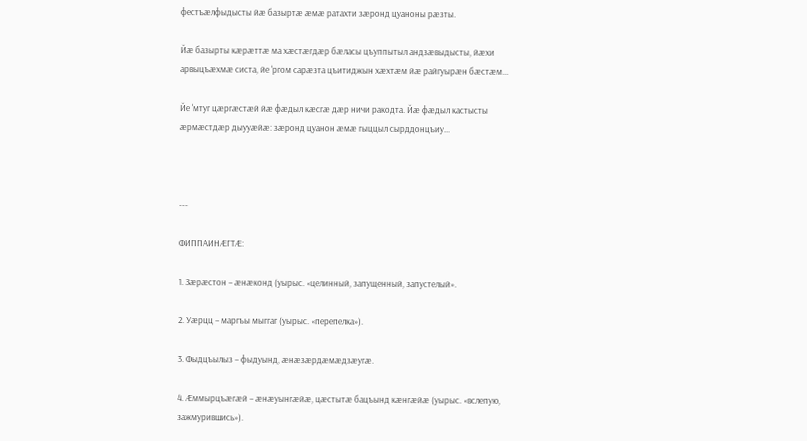фестъæлфыдысты йæ базыртæ æмæ ратахти зæронд цуаноны рæзты.

Йæ базырты кæрæттæ ма хæстæгдæр бæласы цъуппытыл андзæвыдысты, йæхи арвыцъæхмæ систа, йе 'ргом сарæзта цъитиджын хæхтæм йæ райгуырæн бæстæм...

Йе 'мтуг цæргæстæй йæ фæдыл кæсгæ дæр ничи ракодта. Йæ фæдыл кастысты æрмæстдæр дыууæйæ: зæронд цуанон æмæ гыццыл сырддонцъиу...



---

ФИППАИНÆГТÆ:

1. Зæрæстон – æнæконд (уырыс. «целинный, запущенный, запустелый».

2. Уæрцц – маргъы мыггаг (уырыс. «перепелка»).

3. Фыдцъылыз – фыдуынд, æнæзæрдæмæдзæугæ.

4. Æммырцъæгæй – æнæуынгæйæ, цæстытæ бацъынд кæнгæйæ (уырыс. «вслепую, зажмурившись»).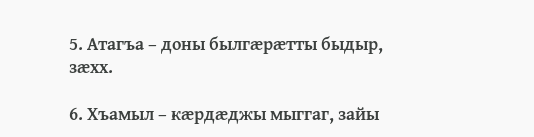5. Атагъа – доны былгæрæтты быдыр, зæхх.

6. Хъамыл – кæрдæджы мыггаг, зайы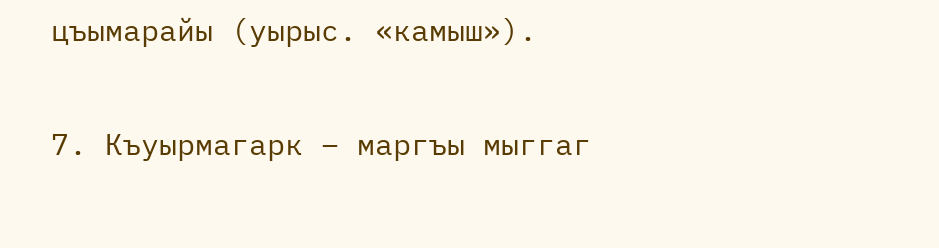цъымарайы (уырыс. «камыш»).

7. Къуырмагарк – маргъы мыггаг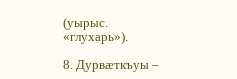(уырыс. «глухарь»).

8. Дурвæткъуы –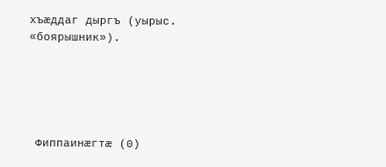хъæддаг дыргъ (уырыс. «боярышник»).





 Фиппаинæгтæ (0)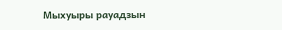Мыхуыры рауадзын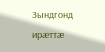Зындгонд ирæттæ